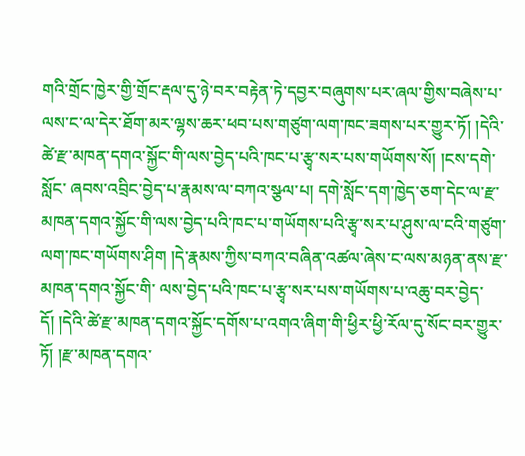གའི་གྲོང་ཁྱེར་གྱི་གྲོང་རྡལ་དུ་ཉེ་བར་བརྟེན་ཏེ་དབྱར་བཞུགས་པར་ཞལ་གྱིས་བཞེས་པ་ལས་ང་ལ་དེར་ཐོག་མར་ལྷས་ཆར་ཕབ་པས་གཙུག་ལག་ཁང་ཟགས་པར་གྱུར་ཏོ། །དེའི་ཚེ་རྫ་མཁན་དགའ་སྐྱོང་གི་ལས་བྱེད་པའི་ཁང་པ་རྩྭ་སར་པས་གཡོགས་སོ། །ངས་དགེ་སློང་ ཞབས་འབྲིང་བྱེད་པ་རྣམས་ལ་བཀའ་སྩལ་པ། དགེ་སློང་དག་ཁྱེད་ཅག་དེང་ལ་རྫ་མཁན་དགའ་སྐྱོང་གི་ལས་བྱེད་པའི་ཁང་པ་གཡོགས་པའི་རྩྭ་སར་པ་ཤུས་ལ་ངའི་གཙུག་ལག་ཁང་གཡོགས་ཤིག །དེ་རྣམས་ཀྱིས་བཀའ་བཞིན་འཚལ་ཞེས་ང་ལས་མཉན་ནས་རྫ་མཁན་དགའ་སྐྱོང་གི་ ལས་བྱེད་པའི་ཁང་པ་རྩྭ་སར་པས་གཡོགས་པ་འཆུ་བར་བྱེད་དོ། །དེའི་ཚེ་རྫ་མཁན་དགའ་སྐྱོང་དགོས་པ་འགའ་ཞིག་གི་ཕྱིར་ཕྱི་རོལ་དུ་སོང་བར་གྱུར་ཏོ། །རྫ་མཁན་དགའ་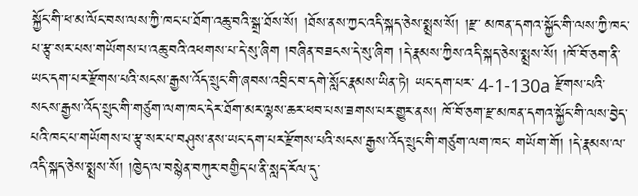སྐྱོང་གི་ཕ་མ་ལོང་བས་ལས་ཀྱི་ཁང་པ་ཐོག་འཆུ་བའི་སྒྲ་ཐོས་སོ། །ཐོས་ནས་ཀྱང་འདི་སྐད་ཅེས་སྨྲས་སོ། །རྫ་ མཁན་དགའ་སྐྱོང་གི་ལས་ཀྱི་ཁང་པ་རྩྭ་སར་པས་གཡོགས་པ་འཆུ་བའི་འཕགས་པ་དེ་སུ་ཞིག །བཞིན་བཟངས་དེ་སུ་ཞིག །དེ་རྣམས་ཀྱིས་འདི་སྐད་ཅེས་སྨྲས་སོ། །ཁོ་བོ་ཅག་ནི་ཡང་དག་པར་རྫོགས་པའི་སངས་རྒྱས་འོད་སྲུང་གི་ཞབས་འབྲིང་བ་དགེ་སློང་རྣམས་ཡིན་ཏེ། ཡང་དག་པར་ 4-1-130a རྫོགས་པའི་སངས་རྒྱས་འོད་སྲུང་གི་གཙུག་ལག་ཁང་དེར་ཐོག་མར་ལྷས་ཆར་ཕབ་པས་ཟགས་པར་གྱུར་ནས། ཁོ་བོ་ཅག་རྫ་མཁན་དགའ་སྐྱོང་གི་ལས་བྱེད་པའི་ཁང་པ་གཡོགས་པ་རྩྭ་སར་པ་བཤུས་ནས་ཡང་དག་པར་རྫོགས་པའི་སངས་རྒྱས་འོད་སྲུང་གི་གཙུག་ལག་ཁང་ གཡོག་གོ། །དེ་རྣམས་ལ་འདི་སྐད་ཅེས་སྨྲས་སོ། །ཁྱེད་ལ་བསྙེན་བཀུར་བགྱིད་པ་ནི་སླད་རོལ་དུ་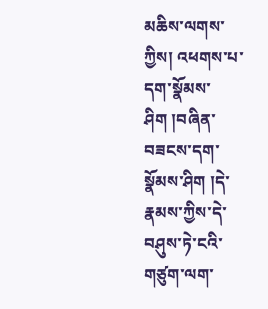མཆིས་ལགས་ཀྱིས། འཕགས་པ་དག་སྣོམས་ཤིག །བཞིན་བཟངས་དག་སྣོམས་ཤིག །དེ་རྣམས་ཀྱིས་དེ་བཤུས་ཏེ་ངའི་གཙུག་ལག་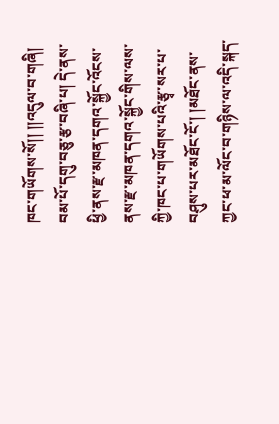ཁང་གཡོགས་སོ།། །།འདུལ་བ་གཞི། བམ་པོ་དགུ་བཅུ་རྩ་བཞི་པ། དེ་ནས་ཕྱི་ནས་རྫ་མཁན་དགའ་སྐྱོང་འོངས་ནས་རྫ་མཁན་དགའ་སྐྱོང་གིས་ལས་ཀྱི་ཁང་པ་གཡོགས་པའི་རྩྭ་སར་པ་བཤུས་པར་མཐོང་ངོ་། །མཐོང་ནས་ཀྱང་ཕ་མ་ལོང་བ་གཉིས་ལ་འདི་སྐད་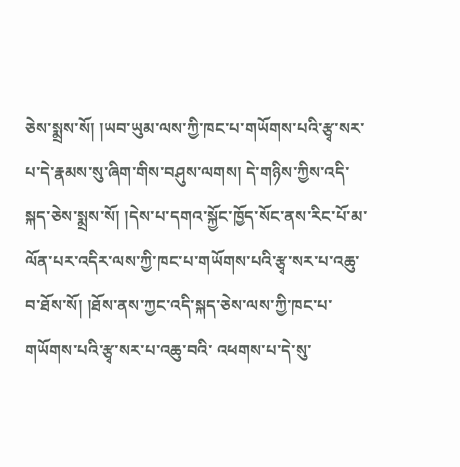ཅེས་སྨྲས་སོ། །ཡབ་ཡུམ་ལས་ཀྱི་ཁང་པ་གཡོགས་པའི་རྩྭ་སར་ པ་དེ་རྣམས་སུ་ཞིག་གིས་བཤུས་ལགས། དེ་གཉིས་ཀྱིས་འདི་སྐད་ཅེས་སྨྲས་སོ། །དེས་པ་དགའ་སྐྱོང་ཁྱོད་སོང་ནས་རིང་པོ་མ་ལོན་པར་འདིར་ལས་ཀྱི་ཁང་པ་གཡོགས་པའི་རྩྭ་སར་པ་འཆུ་བ་ཐོས་སོ། །ཐོས་ནས་ཀྱང་འདི་སྐད་ཅེས་ལས་ཀྱི་ཁང་པ་གཡོགས་པའི་རྩྭ་སར་པ་འཆུ་བའི་ འཕགས་པ་དེ་སུ་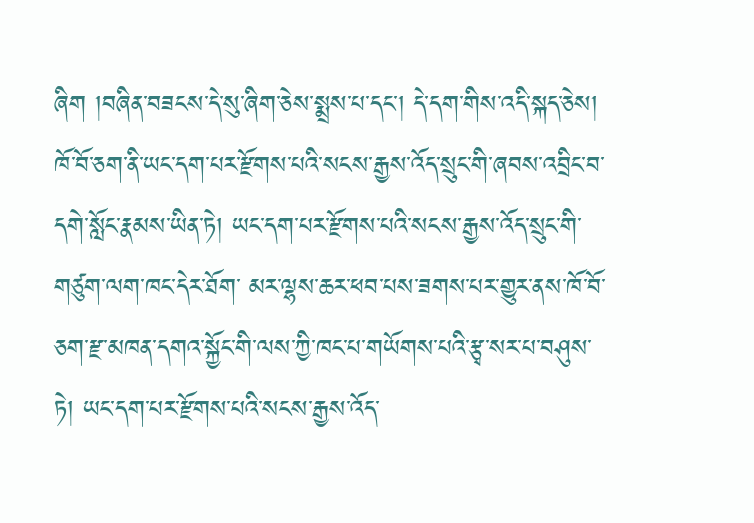ཞིག །བཞིན་བཟངས་དེ་སུ་ཞིག་ཅེས་སྨྲས་པ་དང་། དེ་དག་གིས་འདི་སྐད་ཅེས། ཁོ་བོ་ཅག་ནི་ཡང་དག་པར་རྫོགས་པའི་སངས་རྒྱས་འོད་སྲུང་གི་ཞབས་འབྲིང་བ་དགེ་སློང་རྣམས་ཡིན་ཏེ། ཡང་དག་པར་རྫོགས་པའི་སངས་རྒྱས་འོད་སྲུང་གི་གཙུག་ལག་ཁང་དེར་ཐོག་ མར་ལྷས་ཆར་ཕབ་པས་ཟགས་པར་གྱུར་ནས་ཁོ་བོ་ཅག་རྫ་མཁན་དགའ་སྐྱོང་གི་ལས་ཀྱི་ཁང་པ་གཡོགས་པའི་རྩྭ་སར་པ་བཤུས་ཏེ། ཡང་དག་པར་རྫོགས་པའི་སངས་རྒྱས་འོད་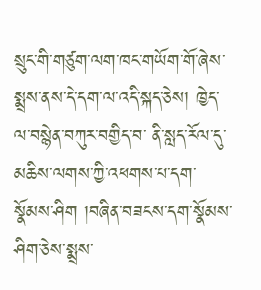སྲུང་གི་གཙུག་ལག་ཁང་གཡོག་གོ་ཞེས་སྨྲས་ནས་དེ་དག་ལ་འདི་སྐད་ཅེས། ཁྱེད་ལ་བསྙེན་བཀུར་བགྱིད་བ་ ནི་སླད་རོལ་དུ་མཆིས་ལགས་ཀྱི་འཕགས་པ་དག་སྣོམས་ཤིག །བཞིན་བཟངས་དག་སྣོམས་ཤིག་ཅེས་སྨྲས་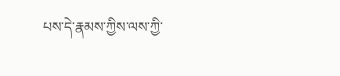པས་དེ་རྣམས་ཀྱིས་ལས་ཀྱི་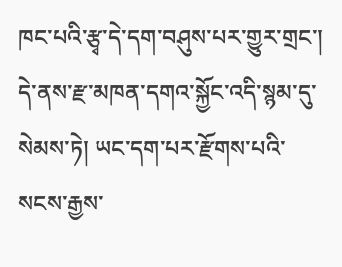ཁང་པའི་རྩྭ་དེ་དག་བཤུས་པར་གྱུར་གྲང་། དེ་ནས་རྫ་མཁན་དགའ་སྐྱོང་འདི་སྙམ་དུ་སེམས་ཏེ། ཡང་དག་པར་རྫོགས་པའི་སངས་རྒྱས་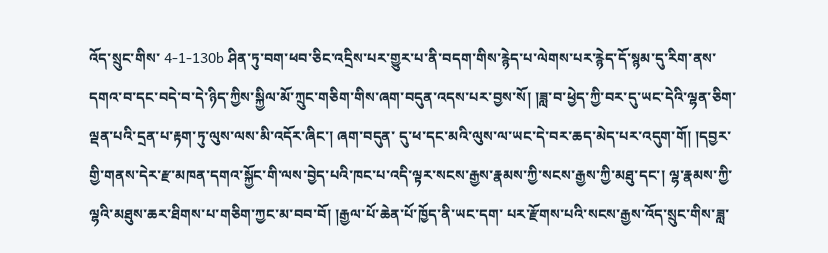འོད་སྲུང་གིས་ 4-1-130b ཤིན་ཏུ་བག་ཕབ་ཅིང་འདྲིས་པར་གྱུར་པ་ནི་བདག་གིས་རྙེད་པ་ལེགས་པར་རྙེད་དོ་སྙམ་དུ་རིག་ནས་དགའ་བ་དང་བདེ་བ་དེ་ཉིད་ཀྱིས་སྐྱིལ་མོ་ཀྲུང་གཅིག་གིས་ཞག་བདུན་འདས་པར་བྱས་སོ། །ཟླ་བ་ཕྱེད་ཀྱི་བར་དུ་ཡང་དེའི་ལྷན་ཅིག་ལྡན་པའི་དྲན་པ་རྟག་ཏུ་ལུས་ལས་མི་འདོར་ཞིང་། ཞག་བདུན་ དུ་ཕ་དང་མའི་ལུས་ལ་ཡང་དེ་བར་ཆད་མེད་པར་འདུག་གོ། །དབྱར་གྱི་གནས་དེར་རྫ་མཁན་དགའ་སྐྱོང་གི་ལས་བྱེད་པའི་ཁང་པ་འདི་ལྟར་སངས་རྒྱས་རྣམས་ཀྱི་སངས་རྒྱས་ཀྱི་མཐུ་དང་། ལྷ་རྣམས་ཀྱི་ལྷའི་མཐུས་ཆར་ཐིགས་པ་གཅིག་ཀྱང་མ་བབ་བོ། །རྒྱལ་པོ་ཆེན་པོ་ཁྱོད་ནི་ཡང་དག་ པར་རྫོགས་པའི་སངས་རྒྱས་འོད་སྲུང་གིས་ཟླ་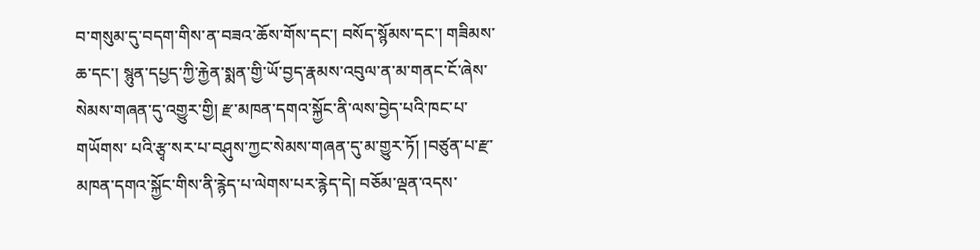བ་གསུམ་དུ་བདག་གིས་ན་བཟའ་ཆོས་གོས་དང་། བསོད་སྙོམས་དང་། གཟིམས་ཆ་དང་། སྙུན་དཔྱད་ཀྱི་རྐྱེན་སྨན་གྱི་ཡོ་བྱད་རྣམས་འབུལ་ན་མ་གནང་ངོ་ཞེས་སེམས་གཞན་དུ་འགྱུར་གྱི། རྫ་མཁན་དགའ་སྐྱོང་ནི་ལས་བྱེད་པའི་ཁང་པ་གཡོགས་ པའི་རྩྭ་སར་པ་བཤུས་ཀྱང་སེམས་གཞན་དུ་མ་གྱུར་ཏོ། །བཙུན་པ་རྫ་མཁན་དགའ་སྐྱོང་གིས་ནི་རྙེད་པ་ལེགས་པར་རྙེད་དེ། བཅོམ་ལྡན་འདས་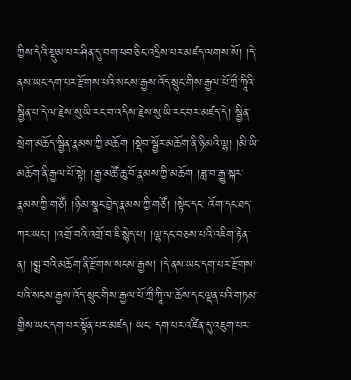ཀྱིས་དེའི་སྡུམ་པར་ཤིན་དུ་བག་ཕབ་ཅིང་འདྲིས་པར་མཛད་ལགས་སོ། །དེ་ནས་ཡང་དག་པར་རྫོགས་པའི་སངས་རྒྱས་འོད་སྲུང་གིས་རྒྱལ་པོ་ཀྲྀ་ཀཱིའི་ སྦྱིན་པ་དེ་ལ་རྗེས་སུ་ཡི་རང་བ་འདིས་རྗེས་སུ་ཡི་རང་བར་མཛད་དེ། སྦྱིན་སྲེག་མཆོད་སྦྱིན་རྣམས་ཀྱི་མཆོག །སྡེབ་སྦྱོར་མཆོག་ནི་ཉི་མའི་ལྷ། །མི་ཡི་མཆོག་ནི་རྒྱལ་པོ་སྟེ། །རྒྱ་མཚོ་ཆུ་བོ་རྣམས་ཀྱི་མཆོག །ཟླ་བ་རྒྱུ་སྐར་རྣམས་ཀྱི་གཙོ། །ཉི་མ་སྣང་བྱེད་རྣམས་ཀྱི་གཙོ། །སྟེང་དང་ འོག་དང་ཐད་ཀར་ཡང་། །འགྲོ་བའི་འགྲོ་བ་ཇི་སྙེད་པ། །ལྷ་དང་བཅས་པའི་འཇིག་རྟེན་ན། །སྨྲ་བའི་མཆོག་ནི་རྫོགས་སངས་རྒྱས། །དེ་ནས་ཡང་དག་པར་རྫོགས་པའི་སངས་རྒྱས་འོད་སྲུང་གིས་རྒྱལ་པོ་ཀྲྀ་ཀཱི་ལ་ཆོས་དང་ལྡན་པའི་གཏམ་གྱིས་ཡང་དག་པར་སྟོན་པར་མཛད། ཡང་ དག་པར་འཛིན་དུ་འཇུག་པར་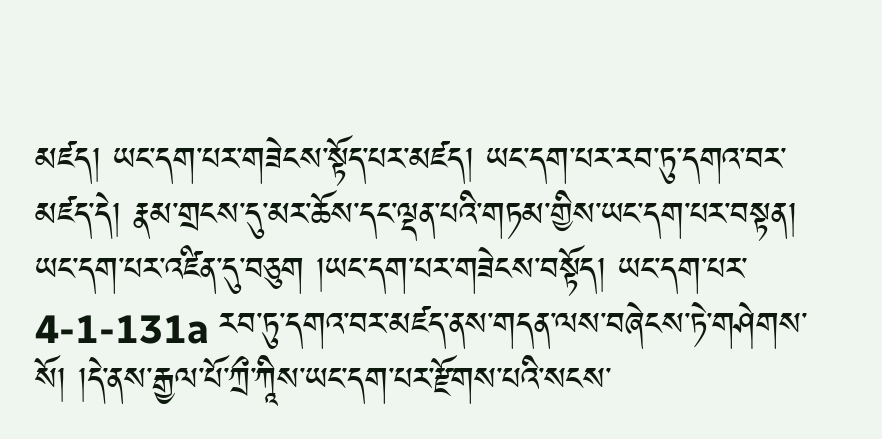མཛད། ཡང་དག་པར་གཟེངས་སྟོད་པར་མཛད། ཡང་དག་པར་རབ་ཏུ་དགའ་བར་མཛད་དེ། རྣམ་གྲངས་དུ་མར་ཆོས་དང་ལྡན་པའི་གཏམ་གྱིས་ཡང་དག་པར་བསྟན། ཡང་དག་པར་འཛིན་དུ་བཅུག །ཡང་དག་པར་གཟེངས་བསྟོད། ཡང་དག་པར་ 4-1-131a རབ་ཏུ་དགའ་བར་མཛད་ནས་གདན་ལས་བཞེངས་ཏེ་གཤེགས་སོ། །དེ་ནས་རྒྱལ་པོ་ཀྲྀ་ཀཱིས་ཡང་དག་པར་རྫོགས་པའི་སངས་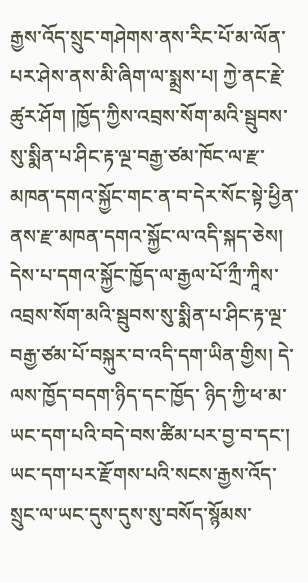རྒྱས་འོད་སྲུང་གཤེགས་ནས་རིང་པོ་མ་ལོན་པར་ཤེས་ནས་མི་ཞིག་ལ་སྨྲས་པ། ཀྱེ་ནང་རྗེ་ཚུར་ཤོག །ཁྱོད་ཀྱིས་འབྲས་སོག་མའི་སྦུབས་ སུ་སྨིན་པ་ཤིང་རྟ་ལྔ་བརྒྱ་ཙམ་ཁོང་ལ་རྫ་མཁན་དགའ་སྐྱོང་གང་ན་བ་དེར་སོང་སྟེ་ཕྱིན་ནས་རྫ་མཁན་དགའ་སྐྱོང་ལ་འདི་སྐད་ཅེས། དེས་པ་དགའ་སྐྱོང་ཁྱོད་ལ་རྒྱལ་པོ་ཀྲྀ་ཀཱིས་འབྲས་སོག་མའི་སྦུབས་སུ་སྨིན་པ་ཤིང་རྟ་ལྔ་བརྒྱ་ཙམ་པོ་བསྐུར་བ་འདི་དག་ཡིན་གྱིས། དེ་ལས་ཁྱོད་བདག་ཉིད་དང་ཁྱོད་ ཉིད་ཀྱི་ཕ་མ་ཡང་དག་པའི་བདེ་བས་ཚིམ་པར་བྱ་བ་དང་། ཡང་དག་པར་རྫོགས་པའི་སངས་རྒྱས་འོད་སྲུང་ལ་ཡང་དུས་དུས་སུ་བསོད་སྙོམས་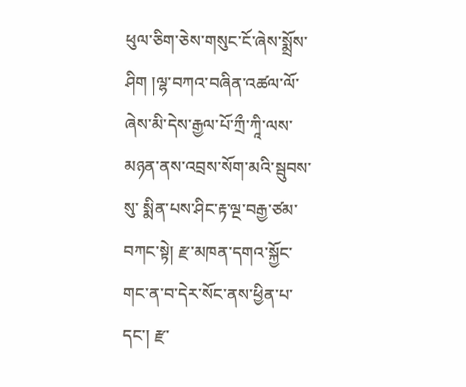ཕུལ་ཅིག་ཅེས་གསུང་ངོ་ཞེས་སྨྲོས་ཤིག །ལྷ་བཀའ་བཞིན་འཚལ་ལོ་ཞེས་མི་དེས་རྒྱལ་པོ་ཀྲྀ་ཀཱི་ལས་མཉན་ནས་འབྲས་སོག་མའི་སྦུབས་སུ་ སྨིན་པས་ཤིང་རྟ་ལྔ་བརྒྱ་ཙམ་བཀང་སྟེ། རྫ་མཁན་དགའ་སྐྱོང་གང་ན་བ་དེར་སོང་ནས་ཕྱིན་པ་དང་། རྫ་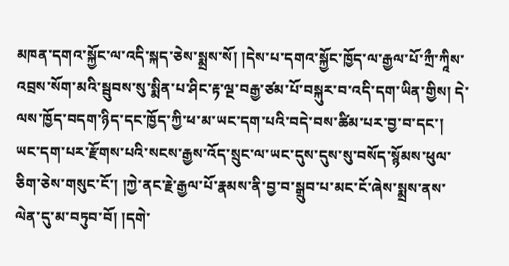མཁན་དགའ་སྐྱོང་ལ་འདི་སྐད་ཅེས་སྨྲས་སོ། །དེས་པ་དགའ་སྐྱོང་ཁྱོད་ལ་རྒྱལ་པོ་ཀྲྀ་ཀཱིས་འབྲས་སོག་མའི་སྦུབས་སུ་སྨིན་པ་ཤིང་རྟ་ལྔ་བརྒྱ་ཙམ་པོ་བསྐུར་བ་འདི་དག་ཡིན་གྱིས། དེ་ལས་ཁྱོད་བདག་ཉིད་དང་ཁྱོད་ཀྱི་ཕ་མ་ཡང་དག་པའི་བདེ་བས་ཚིམ་པར་བྱ་བ་དང་། ཡང་དག་པར་རྫོགས་པའི་སངས་རྒྱས་འོད་སྲུང་ལ་ཡང་དུས་དུས་སུ་བསོད་སྙོམས་ཕུལ་ཅིག་ཅེས་གསུང་ངོ་། །ཀྱེ་ནང་རྗེ་རྒྱལ་པོ་རྣམས་ནི་བྱ་བ་སྒྲུབ་པ་མང་ངོ་ཞེས་སྨྲས་ནས་ལེན་དུ་མ་བཏུབ་བོ། །དགེ་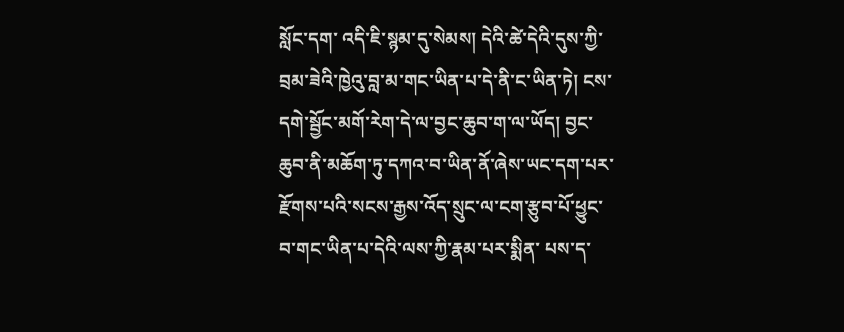སློང་དག་ འདི་ཇི་སྙམ་དུ་སེམས། དེའི་ཚེ་དེའི་དུས་ཀྱི་བྲམ་ཟེའི་ཁྱེའུ་བླ་མ་གང་ཡིན་པ་དེ་ནི་ང་ཡིན་ཏེ། ངས་དགེ་སྦྱོང་མགོ་རེག་དེ་ལ་བྱང་ཆུབ་ག་ལ་ཡོད། བྱང་ཆུབ་ནི་མཆོག་ཏུ་དཀའ་བ་ཡིན་ནོ་ཞེས་ཡང་དག་པར་རྫོགས་པའི་སངས་རྒྱས་འོད་སྲུང་ལ་ངག་རྩུབ་པོ་ཕྱུང་བ་གང་ཡིན་པ་དེའི་ལས་ཀྱི་རྣམ་པར་སྨིན་ པས་ད་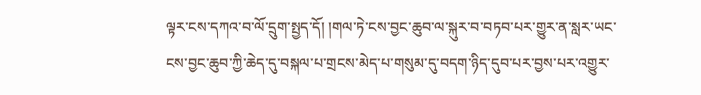ལྟར་ངས་དཀའ་བ་ལོ་དྲུག་སྤྱད་དོ། །གལ་ཏེ་ངས་བྱང་ཆུབ་ལ་སྐུར་བ་བཏབ་པར་གྱུར་ན་སླར་ཡང་ངས་བྱང་ཆུབ་ཀྱི་ཆེད་དུ་བསྐལ་པ་གྲངས་མེད་པ་གསུམ་དུ་བདག་ཉིད་དུབ་པར་བྱས་པར་འགྱུར་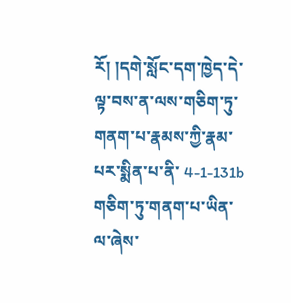རོ། །དགེ་སློང་དག་ཁྱེད་དེ་ལྟ་བས་ན་ལས་གཅིག་ཏུ་གནག་པ་རྣམས་ཀྱི་རྣམ་པར་སྨིན་པ་ནི་ 4-1-131b གཅིག་ཏུ་གནག་པ་ཡིན་ལ་ཞེས་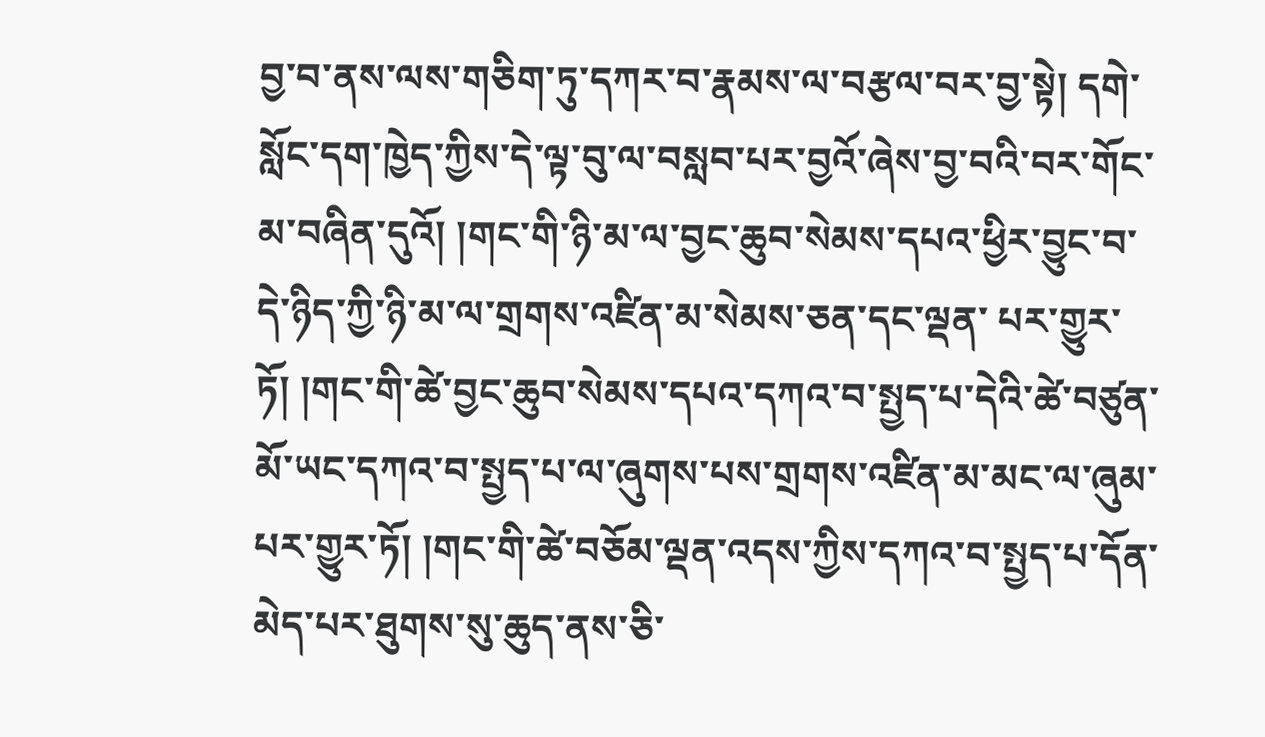བྱ་བ་ནས་ལས་གཅིག་ཏུ་དཀར་བ་རྣམས་ལ་བརྩལ་བར་བྱ་སྟེ། དགེ་སློང་དག་ཁྱེད་ཀྱིས་དེ་ལྟ་བུ་ལ་བསླབ་པར་བྱའོ་ཞེས་བྱ་བའི་བར་གོང་མ་བཞིན་དུའོ། །གང་གི་ཉི་མ་ལ་བྱང་ཆུབ་སེམས་དཔའ་ཕྱིར་བྱུང་བ་དེ་ཉིད་ཀྱི་ཉི་མ་ལ་གྲགས་འཛིན་མ་སེམས་ཅན་དང་ལྡན་ པར་གྱུར་ཏོ། །གང་གི་ཚེ་བྱང་ཆུབ་སེམས་དཔའ་དཀའ་བ་སྤྱད་པ་དེའི་ཚེ་བཙུན་མོ་ཡང་དཀའ་བ་སྤྱད་པ་ལ་ཞུགས་པས་གྲགས་འཛིན་མ་མང་ལ་ཞུམ་པར་གྱུར་ཏོ། །གང་གི་ཚེ་བཅོམ་ལྡན་འདས་ཀྱིས་དཀའ་བ་སྤྱད་པ་དོན་མེད་པར་ཐུགས་སུ་ཆུད་ནས་ཅི་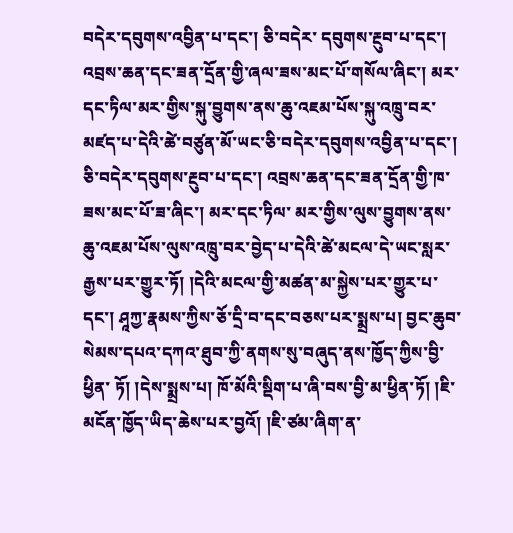བདེར་དབུགས་འབྱིན་པ་དང་། ཅི་བདེར་ དབུགས་རྔུབ་པ་དང་། འབྲས་ཆན་དང་ཟན་དྲོན་གྱི་ཞལ་ཟས་མང་པོ་གསོལ་ཞིང་། མར་དང་ཏིལ་མར་གྱིས་སྐུ་བྱུགས་ནས་ཆུ་འཇམ་པོས་སྐུ་འཁྲུ་བར་མཛད་པ་དེའི་ཚེ་བཙུན་མོ་ཡང་ཅི་བདེར་དབུགས་འབྱིན་པ་དང་། ཅི་བདེར་དབུགས་རྔུབ་པ་དང་། འབྲས་ཆན་དང་ཟན་དྲོན་གྱི་ཁ་ཟས་མང་པོ་ཟ་ཞིང་། མར་དང་ཏིལ་ མར་གྱིས་ལུས་བྱུགས་ནས་ཆུ་འཇམ་པོས་ལུས་འཁྲུ་བར་བྱེད་པ་དེའི་ཚེ་མངལ་དེ་ཡང་སླར་རྒྱས་པར་གྱུར་ཏོ། །དེའི་མངལ་གྱི་མཚན་མ་སྐྱེས་པར་གྱུར་པ་དང་། ཤཱཀྱ་རྣམས་ཀྱིས་ཅོ་དྲི་བ་དང་བཅས་པར་སྨྲས་པ། བྱང་ཆུབ་སེམས་དཔའ་དཀའ་ཐུབ་ཀྱི་ནགས་སུ་བཞུད་ནས་ཁྱོད་ཀྱིས་བྱི་ཕྱིན་ ཏོ། །དེས་སྨྲས་པ། ཁོ་མོའི་སྡིག་པ་ཞི་བས་བྱི་མ་ཕྱིན་ཏོ། །ཇི་མངོན་ཁྱོད་ཡིད་ཆེས་པར་བྱའོ། །ཇི་ཙམ་ཞིག་ན་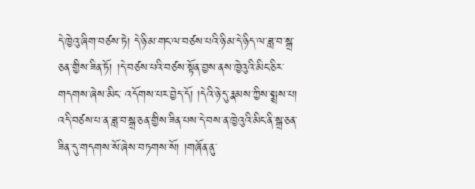དེ་ཁྱེའུ་ཞིག་བཙས་ཏེ། དེ་ཉི་མ་གང་ལ་བཙས་པའི་ཉི་མ་དེ་ཉིད་ལ་ཟླ་བ་སྒྲ་ཅན་གྱིས་ཟིན་ཏོ། །དེ་བཙས་པའི་བཙས་སྟོན་བྱས་ནས་ཁྱེའུའི་མིང་ཅིར་གདགས་ཞེས་མིང་ འདོགས་པར་བྱེད་དོ། །དེའི་ཉེ་དུ་རྣམས་ཀྱིས་སྨྲས་པ། འདི་བཙས་པ་ན་ཟླ་བ་སྒྲ་ཅན་གྱིས་ཟིན་པས་དེ་བས་ན་ཁྱེའུའི་མིང་ནི་སྒྲ་ཅན་ཟིན་དུ་གདགས་སོ་ཞེས་བཏགས་སོ། །གཞོན་ནུ་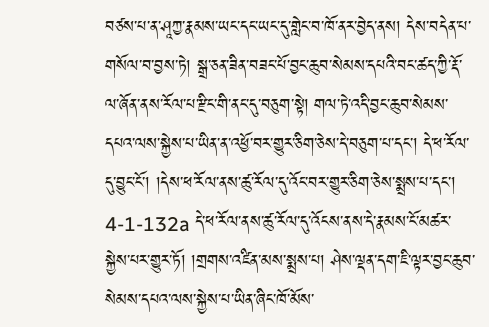བཙས་པ་ན་ཤཱཀྱ་རྣམས་ཡང་དང་ཡང་དུ་གླེང་བ་ཁོ་ནར་བྱེད་ནས། དེས་བདེན་པ་གསོལ་བ་བྱས་ཏེ། སྒྲ་ཅན་ཟིན་བཟང་པོ་བྱང་ཆུབ་སེམས་དཔའི་བང་ཚད་ཀྱི་རྡོ་ལ་ཞོན་ནས་རོལ་པ་རྫིང་གི་ནང་དུ་བཅུག་སྟེ། གལ་ཏེ་འདི་བྱང་ཆུབ་སེམས་དཔའ་ལས་སྐྱེས་པ་ཡིན་ན་འཕྱོ་བར་གྱུར་ཅིག་ཅེས་དེ་བཅུག་པ་དང་། དེ་ཕ་རོལ་དུ་བྱུང་ངོ་། །དེས་ཕ་རོལ་ནས་ཚུ་རོལ་དུ་འོང་བར་གྱུར་ཅིག་ཅེས་སྨྲས་པ་དང་། 4-1-132a དེ་ཕ་རོལ་ནས་ཚུ་རོལ་དུ་འོངས་ནས་དེ་རྣམས་ངོ་མཚར་སྐྱེས་པར་གྱུར་ཏོ། །གྲགས་འཛིན་མས་སྨྲས་པ། ཤེས་ལྡན་དག་ཇི་ལྟར་བྱང་ཆུབ་སེམས་དཔའ་ལས་སྐྱེས་པ་ཡིན་ཞིང་ཁོ་མོས་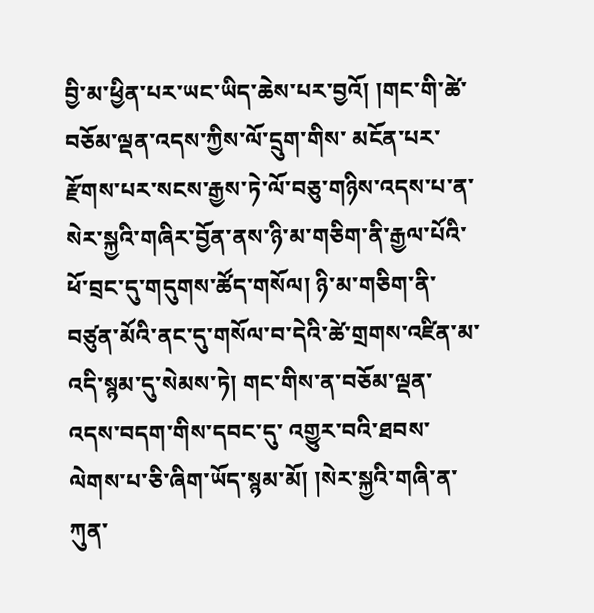བྱི་མ་ཕྱིན་པར་ཡང་ཡིད་ཆེས་པར་བྱའོ། །གང་གི་ཚེ་བཅོམ་ལྡན་འདས་ཀྱིས་ལོ་དྲུག་གིས་ མངོན་པར་རྫོགས་པར་སངས་རྒྱས་ཏེ་ལོ་བཅུ་གཉིས་འདས་པ་ན་སེར་སྐྱའི་གཞིར་བྱོན་ནས་ཉི་མ་གཅིག་ནི་རྒྱལ་པོའི་ཕོ་བྲང་དུ་གདུགས་ཚོད་གསོལ། ཉི་མ་གཅིག་ནི་བཙུན་མོའི་ནང་དུ་གསོལ་བ་དེའི་ཚེ་གྲགས་འཛིན་མ་འདི་སྙམ་དུ་སེམས་ཏེ། གང་གིས་ན་བཅོམ་ལྡན་འདས་བདག་གིས་དབང་དུ་ འགྱུར་བའི་ཐབས་ལེགས་པ་ཅི་ཞིག་ཡོད་སྙམ་མོ། །སེར་སྐྱའི་གཞི་ན་ཀུན་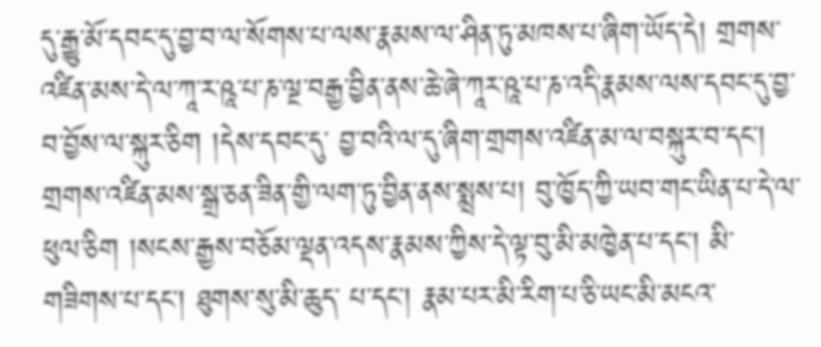དུ་རྒྱུ་མོ་དབང་དུ་བྱ་བ་ལ་སོགས་པ་ལས་རྣམས་ལ་ཤིན་ཏུ་མཁས་པ་ཞིག་ཡོད་དེ། གྲགས་འཛིན་མས་དེ་ལ་ཀཱ་ར་ཥཱ་པ་ཎ་ལྔ་བརྒྱ་བྱིན་ནས་ཆེ་ཞེ་ཀཱར་ཥཱ་པ་ཎ་འདི་རྣམས་ལས་དབང་དུ་བྱ་བ་བྱོས་ལ་སྐུར་ཅིག །དེས་དབང་དུ་ བྱ་བའི་ལ་དུ་ཞིག་གྲགས་འཛིན་མ་ལ་བསྐུར་བ་དང་། གྲགས་འཛིན་མས་སྒྲ་ཅན་ཟིན་གྱི་ལག་ཏུ་བྱིན་ནས་སྨྲས་པ། བུ་ཁྱོད་ཀྱི་ཡབ་གང་ཡིན་པ་དེ་ལ་ཕུལ་ཅིག །སངས་རྒྱས་བཅོམ་ལྡན་འདས་རྣམས་ཀྱིས་དེ་ལྟ་བུ་མི་མཁྱེན་པ་དང་། མི་གཟིགས་པ་དང་། ཐུགས་སུ་མི་ཆུད་ པ་དང་། རྣམ་པར་མི་རིག་པ་ཅི་ཡང་མི་མངའ་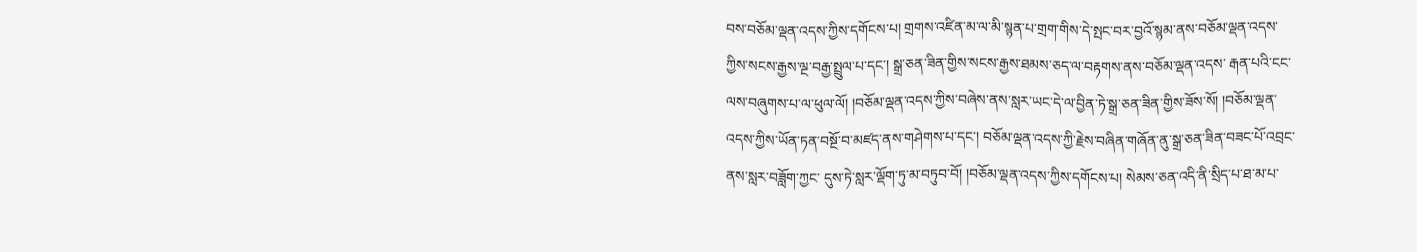བས་བཅོམ་ལྡན་འདས་ཀྱིས་དགོངས་པ། གྲགས་འཛིན་མ་ལ་མི་སྙན་པ་གྲག་གིས་དེ་སྤང་བར་བྱའོ་སྙམ་ནས་བཅོམ་ལྡན་འདས་ཀྱིས་སངས་རྒྱས་ལྔ་བརྒྱ་སྤྲུལ་པ་དང་། སྒྲ་ཅན་ཟིན་གྱིས་སངས་རྒྱས་ཐམས་ཅད་ལ་བརྟགས་ནས་བཅོམ་ལྡན་འདས་ རྒན་པའི་ངང་ལས་བཞུགས་པ་ལ་ཕུལ་ལོ། །བཅོམ་ལྡན་འདས་ཀྱིས་བཞེས་ནས་སླར་ཡང་དེ་ལ་བྱིན་ཏེ་སྒྲ་ཅན་ཟིན་གྱིས་ཟོས་སོ། །བཅོམ་ལྡན་འདས་ཀྱིས་ཡོན་ཏན་བསྔོ་བ་མཛད་ནས་གཤེགས་པ་དང་། བཅོམ་ལྡན་འདས་ཀྱི་རྗེས་བཞིན་གཞོན་ནུ་སྒྲ་ཅན་ཟིན་བཟང་པོ་འབྲང་ནས་སླར་བཟློག་ཀྱང་ དུས་ཏེ་སླར་ལྡོག་ཏུ་མ་བཏུབ་བོ། །བཅོམ་ལྡན་འདས་ཀྱིས་དགོངས་པ། སེམས་ཅན་འདི་ནི་སྲིད་པ་ཐ་མ་པ་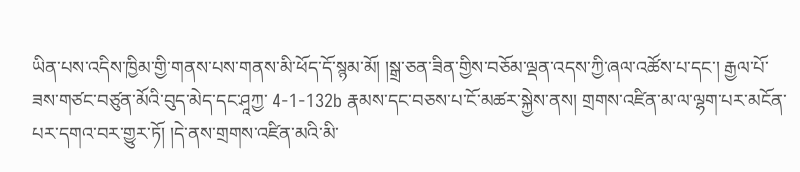ཡིན་པས་འདིས་ཁྱིམ་གྱི་གནས་པས་གནས་མི་ཕོད་དོ་སྙམ་མོ། །སྒྲ་ཅན་ཟིན་གྱིས་བཅོམ་ལྡན་འདས་ཀྱི་ཞལ་འཚོས་པ་དང་། རྒྱལ་པོ་ཟས་གཙང་བཙུན་མོའི་བུད་མེད་དང་ཤཱཀྱ་ 4-1-132b རྣམས་དང་བཅས་པ་ངོ་མཚར་སྐྱེས་ནས། གྲགས་འཛིན་མ་ལ་ལྷག་པར་མངོན་པར་དགའ་བར་གྱུར་ཏོ། །དེ་ནས་གྲགས་འཛིན་མའི་མི་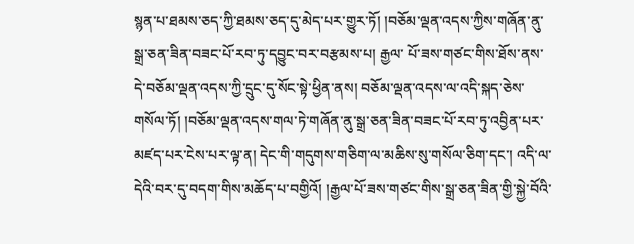སྙན་པ་ཐམས་ཅད་ཀྱི་ཐམས་ཅད་དུ་མེད་པར་གྱུར་ཏོ། །བཅོམ་ལྡན་འདས་ཀྱིས་གཞོན་ནུ་སྒྲ་ཅན་ཟིན་བཟང་པོ་རབ་ཏུ་དབྱུང་བར་བརྩམས་པ། རྒྱལ་ པོ་ཟས་གཙང་གིས་ཐོས་ནས་དེ་བཅོམ་ལྡན་འདས་ཀྱི་དྲུང་དུ་སོང་སྟེ་ཕྱིན་ནས། བཅོམ་ལྡན་འདས་ལ་འདི་སྐད་ཅེས་གསོལ་ཏོ། །བཅོམ་ལྡན་འདས་གལ་ཏེ་གཞོན་ནུ་སྒྲ་ཅན་ཟིན་བཟང་པོ་རབ་ཏུ་འབྱིན་པར་མཛད་པར་ངེས་པར་ལྟ་ན། དེང་གི་གདུགས་གཅིག་ལ་མཆིས་སུ་གསོལ་ཅིག་དང་། འདི་ལ་དེའི་བར་དུ་བདག་གིས་མཆོད་པ་བགྱིའོ། །རྒྱལ་པོ་ཟས་གཙང་གིས་སྒྲ་ཅན་ཟིན་གྱི་སྐྱེ་བོའི་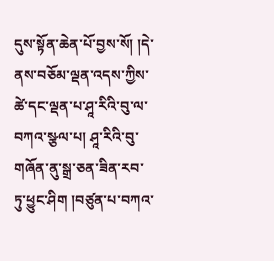དུས་སྟོན་ཆེན་པོ་བྱས་སོ། །དེ་ནས་བཅོམ་ལྡན་འདས་ཀྱིས་ཚེ་དང་ལྡན་པ་ཤཱ་རིའི་བུ་ལ་བཀའ་སྩལ་པ། ཤཱ་རིའི་བུ་གཞོན་ནུ་སྒྲ་ཅན་ཟིན་རབ་ཏུ་ཕྱུང་ཤིག །བཙུན་པ་བཀའ་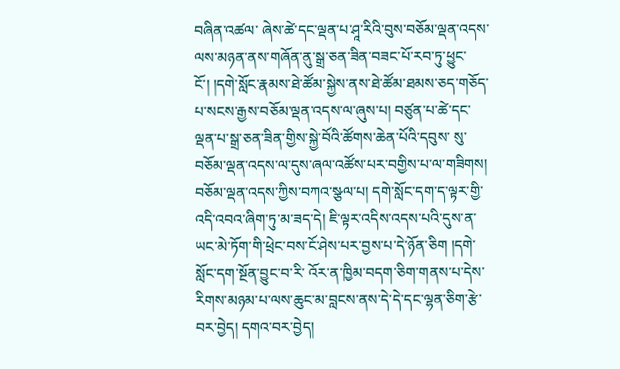བཞིན་འཚལ་ ཞེས་ཚེ་དང་ལྡན་པ་ཤཱ་རིའི་བུས་བཅོམ་ལྡན་འདས་ལས་མཉན་ནས་གཞོན་ནུ་སྒྲ་ཅན་ཟིན་བཟང་པོ་རབ་ཏུ་ཕྱུང་ངོ་། །དགེ་སློང་རྣམས་ཐེ་ཚོམ་སྐྱེས་ནས་ཐེ་ཚོམ་ཐམས་ཅད་གཅོད་པ་སངས་རྒྱས་བཅོམ་ལྡན་འདས་ལ་ཞུས་པ། བཙུན་པ་ཚེ་དང་ལྡན་པ་སྒྲ་ཅན་ཟིན་གྱིས་སྐྱེ་བོའི་ཚོགས་ཆེན་པོའི་དབུས་ སུ་བཅོམ་ལྡན་འདས་ལ་དུས་ཞལ་འཚོས་པར་བགྱིས་པ་ལ་གཟིགས། བཅོམ་ལྡན་འདས་ཀྱིས་བཀའ་སྩལ་པ། དགེ་སློང་དག་ད་ལྟར་གྱི་འདི་འབའ་ཞིག་ཏུ་མ་ཟད་དེ། ཇི་ལྟར་འདིས་འདས་པའི་དུས་ན་ཡང་མེ་ཏོག་གི་ཕྲེང་བས་ངོ་ཤེས་པར་བྱས་པ་དེ་ཉོན་ཅིག །དགེ་སློང་དག་སྔོན་བྱུང་བ་རི་ འོར་ན་ཁྱིམ་བདག་ཅིག་གནས་པ་དེས་རིགས་མཉམ་པ་ལས་ཆུང་མ་བླངས་ནས་དེ་དེ་དང་ལྷན་ཅིག་རྩེ་བར་བྱེད། དགའ་བར་བྱེད།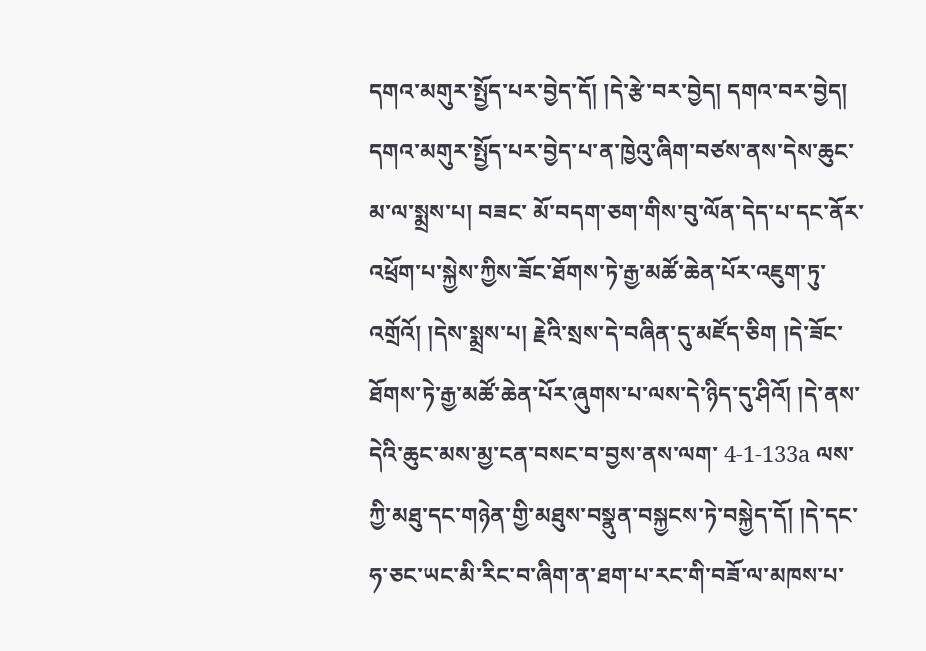དགའ་མགུར་སྤྱོད་པར་བྱེད་དོ། །དེ་རྩེ་བར་བྱེད། དགའ་བར་བྱེད། དགའ་མགུར་སྤྱོད་པར་བྱེད་པ་ན་ཁྱེའུ་ཞིག་བཙས་ནས་དེས་ཆུང་མ་ལ་སྨྲས་པ། བཟང་ མོ་བདག་ཅག་གིས་བུ་ལོན་དེད་པ་དང་ནོར་འཕྲོག་པ་སྐྱེས་ཀྱིས་ཟོང་ཐོགས་ཏེ་རྒྱ་མཚོ་ཆེན་པོར་འཇུག་ཏུ་འགྲོའོ། །དེས་སྨྲས་པ། རྗེའི་སྲས་དེ་བཞིན་དུ་མཛོད་ཅིག །དེ་ཟོང་ཐོགས་ཏེ་རྒྱ་མཚོ་ཆེན་པོར་ཞུགས་པ་ལས་དེ་ཉིད་དུ་ཤིའོ། །དེ་ནས་དེའི་ཆུང་མས་མྱ་ངན་བསང་བ་བྱས་ནས་ལག་ 4-1-133a ལས་ཀྱི་མཐུ་དང་གཉེན་གྱི་མཐུས་བསྣུན་བསྐྱངས་ཏེ་བསྐྱེད་དོ། །དེ་དང་ཧ་ཅང་ཡང་མི་རིང་བ་ཞིག་ན་ཐག་པ་རང་གི་བཟོ་ལ་མཁས་པ་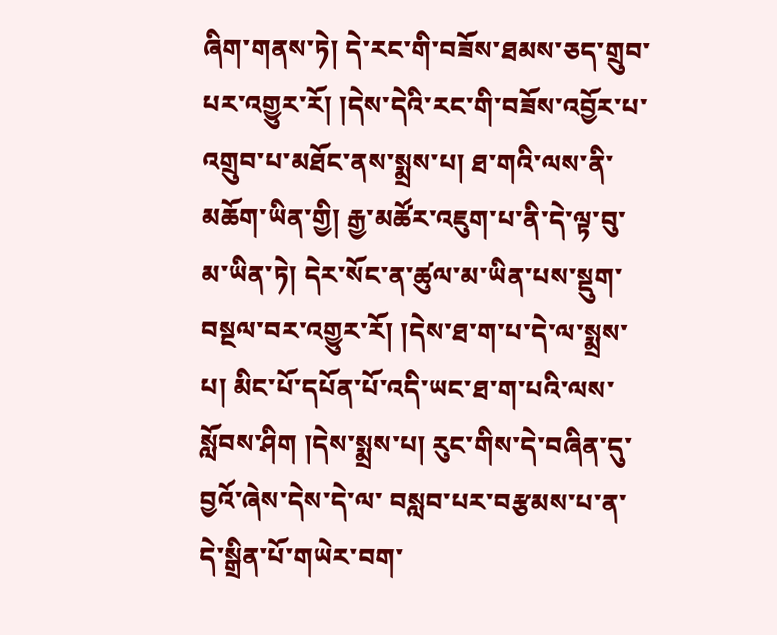ཞིག་གནས་ཏེ། དེ་རང་གི་བཟོས་ཐམས་ཅད་གྲུབ་པར་འགྱུར་རོ། །དེས་དེའི་རང་གི་བཟོས་འབྱོར་པ་འགྲུབ་པ་མཐོང་ནས་སྨྲས་པ། ཐ་གའི་ལས་ནི་མཆོག་ཡིན་གྱི། རྒྱ་མཚོར་འཇུག་པ་ནི་དེ་ལྟ་བུ་མ་ཡིན་ཏེ། དེར་སོང་ན་ཚུལ་མ་ཡིན་པས་སྡུག་བསྔལ་བར་འགྱུར་རོ། །དེས་ཐ་ག་པ་དེ་ལ་སྨྲས་པ། མིང་པོ་དཔོན་པོ་འདི་ཡང་ཐ་ག་པའི་ལས་སློབས་ཤིག །དེས་སྨྲས་པ། རུང་གིས་དེ་བཞིན་དུ་བྱའོ་ཞེས་དེས་དེ་ལ་ བསླབ་པར་བརྩམས་པ་ན་དེ་སྒྲིན་པོ་གཡེར་བག་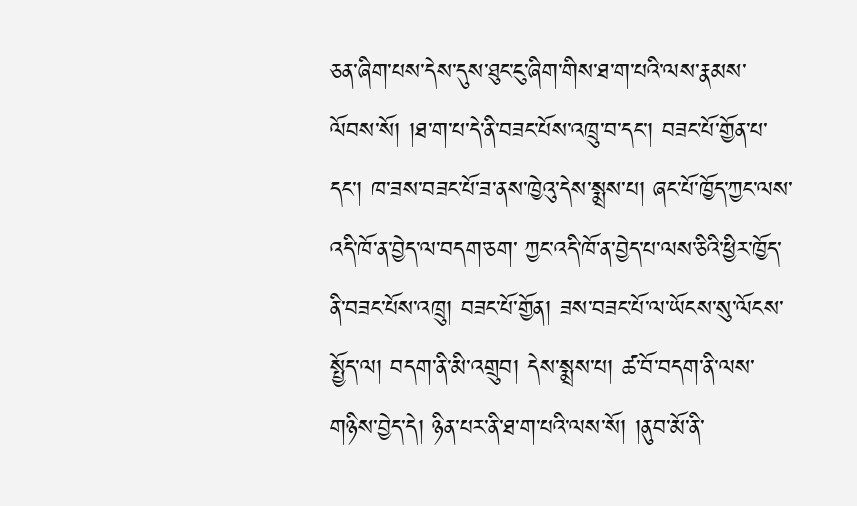ཅན་ཞིག་པས་དེས་དུས་ཐུང་ངུ་ཞིག་གིས་ཐ་ག་པའི་ལས་རྣམས་ལོབས་སོ། །ཐ་ག་པ་དེ་ནི་བཟང་པོས་འཁྲུ་བ་དང་། བཟང་པོ་གྱོན་པ་དང་། ཁ་ཟས་བཟང་པོ་ཟ་ནས་ཁྱེའུ་དེས་སྨྲས་པ། ཞང་པོ་ཁྱོད་ཀྱང་ལས་འདི་ཁོ་ན་བྱེད་ལ་བདག་ཅག་ ཀྱང་འདི་ཁོ་ན་བྱེད་པ་ལས་ཅིའི་ཕྱིར་ཁྱོད་ནི་བཟང་པོས་འཁྲུ། བཟང་པོ་གྱོན། ཟས་བཟང་པོ་ལ་ཡོངས་སུ་ལོངས་སྤྱོད་ལ། བདག་ནི་མི་འགྲུབ། དེས་སྨྲས་པ། ཚ་བོ་བདག་ནི་ལས་གཉིས་བྱེད་དེ། ཉིན་པར་ནི་ཐ་ག་པའི་ལས་སོ། །ནུབ་མོ་ནི་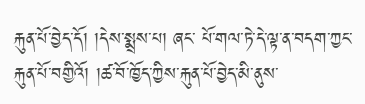རྐུན་པོ་བྱེད་དོ། །དེས་སྨྲས་པ། ཞང་ པོ་གལ་ཏེ་དེ་ལྟ་ན་བདག་ཀྱང་རྐུན་པོ་བགྱིའོ། །ཚ་བོ་ཁྱོད་ཀྱིས་རྐུན་པོ་བྱེད་མི་ནུས་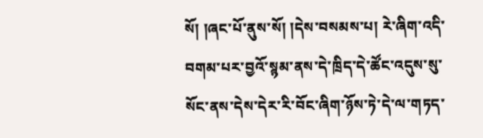སོ། །ཞང་པོ་ནུས་སོ། །དེས་བསམས་པ། རེ་ཞིག་འདི་བགམ་པར་བྱའོ་སྙམ་ནས་དེ་ཁྲིད་དེ་ཚོང་འདུས་སུ་སོང་ནས་དེས་དེར་རི་བོང་ཞིག་ཉོས་ཏེ་དེ་ལ་གཏད་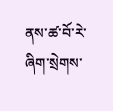ནས་ཚ་བོ་རེ་ཞིག་སྲེགས་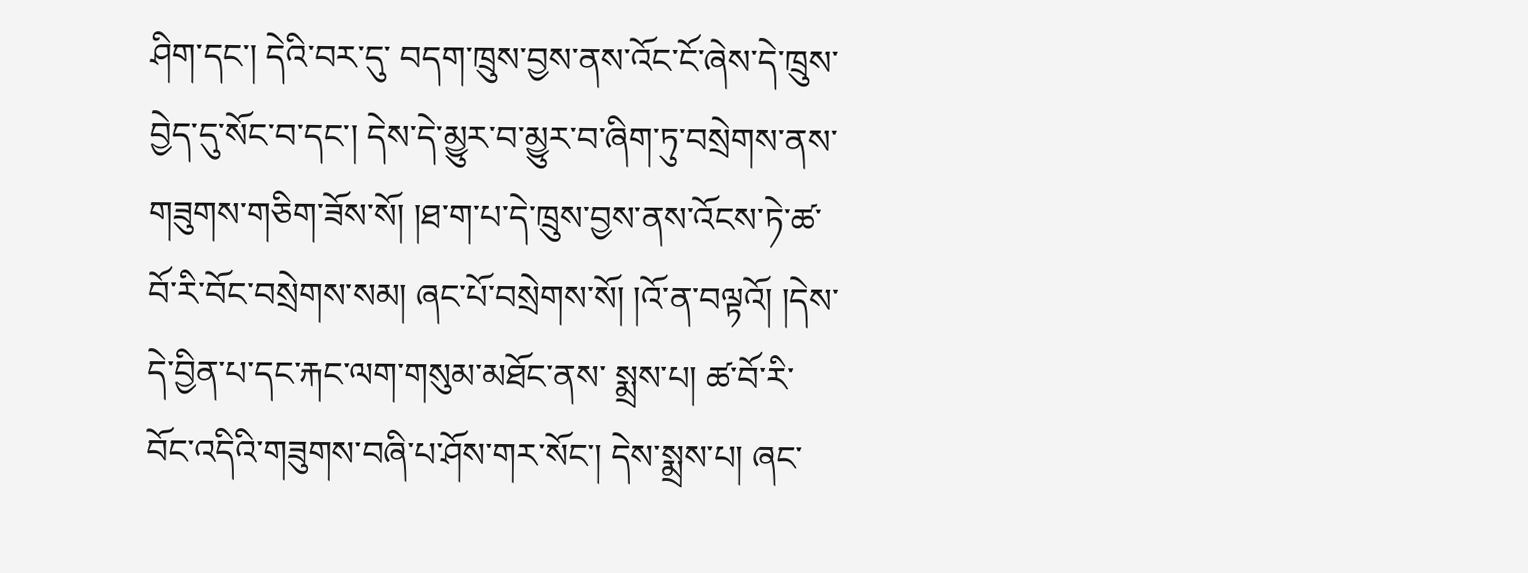ཤིག་དང་། དེའི་བར་དུ་ བདག་ཁྲུས་བྱས་ནས་འོང་ངོ་ཞེས་དེ་ཁྲུས་བྱེད་དུ་སོང་བ་དང་། དེས་དེ་མྱུར་བ་མྱུར་བ་ཞིག་ཏུ་བསྲེགས་ནས་གཟུགས་གཅིག་ཟོས་སོ། །ཐ་ག་པ་དེ་ཁྲུས་བྱས་ནས་འོངས་ཏེ་ཚ་བོ་རི་བོང་བསྲེགས་སམ། ཞང་པོ་བསྲེགས་སོ། །འོ་ན་བལྟའོ། །དེས་དེ་བྱིན་པ་དང་རྐང་ལག་གསུམ་མཐོང་ནས་ སྨྲས་པ། ཚ་བོ་རི་བོང་འདིའི་གཟུགས་བཞི་པ་ཤོས་གར་སོང་། དེས་སྨྲས་པ། ཞང་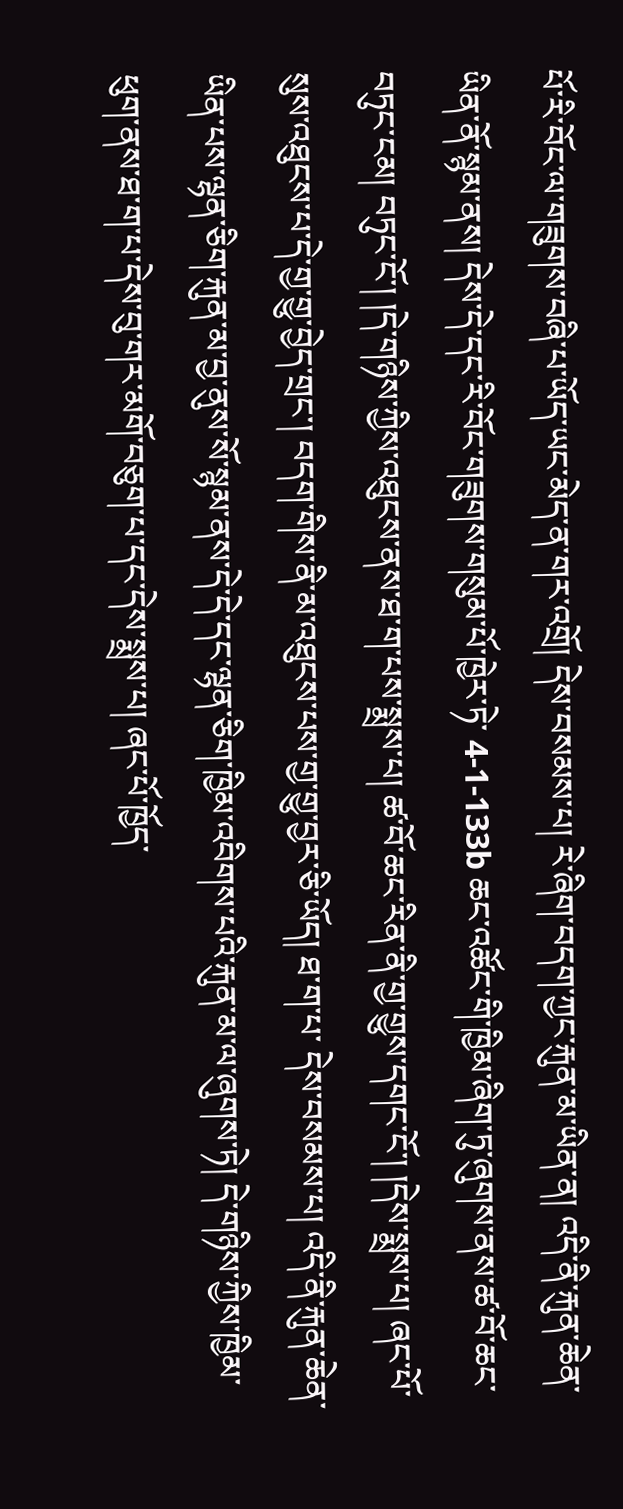པོ་རི་བོང་ལ་གཟུགས་བཞི་པ་ཡོད་ཡང་མེད་ན་གར་འགྲོ། དེས་བསམས་པ། རེ་ཞིག་བདག་ཀྱང་རྐུན་མ་ཡིན་ན། འདི་ནི་རྐུན་ཆེན་ཡིན་ནོ་སྙམ་ནས། དེས་དེ་དང་རི་བོང་གཟུགས་གསུམ་པོ་ཁྱེར་ཏེ་ 4-1-133b ཆང་འཚོང་གི་ཁྱིམ་ཞིག་ཏུ་ཞུགས་ནས་ཚ་བོ་ཆང་བཏུང་ངམ། བཏུང་ངོ་། །དེ་གཉིས་ཀྱིས་འཐུངས་ནས་ཐ་ག་པས་སྨྲས་པ། ཚ་བོ་ཆང་རིན་ནི་གྱ་གྱུས་དགང་ངོ་། །དེས་སྨྲས་པ། ཞང་པོ་སུས་འཐུངས་པ་དེ་གྱ་གྱུ་བྱེད་གྲང་། བདག་གིས་ནི་མ་འཐུངས་པས་གྱ་གྱུ་བྱར་ཅི་ཡོད། ཐ་ག་པ་ དེས་བསམས་པ། འདི་ནི་རྐུན་ཆེན་ཡིན་པས་ལྷན་ཅིག་རྐུན་མ་བྱ་ནུས་སོ་སྙམ་ནས་དེ་དེ་དང་ལྷན་ཅིག་ཁྱིམ་འབིགས་པའི་རྐུན་མ་ལ་ཞུགས་ཏེ། དེ་གཉིས་ཀྱིས་ཁྱིམ་ཕུག་ནས་ཐ་ག་པ་དེས་བུ་གར་མགོ་བཅུག་པ་དང་དེས་སྨྲས་པ། ཞང་པོ་ཁྱོད་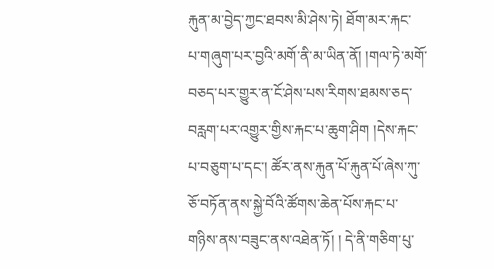རྐུན་མ་བྱེད་ཀྱང་ཐབས་མི་ཤེས་ཏེ། ཐོག་མར་རྐང་ པ་གཞུག་པར་བྱའི་མགོ་ནི་མ་ཡིན་ནོ། །གལ་ཏེ་མགོ་བཅད་པར་གྱུར་ན་ངོ་ཤེས་པས་རིགས་ཐམས་ཅད་བརླག་པར་འགྱུར་གྱིས་རྐང་པ་ཆུག་ཤིག །དེས་རྐང་པ་བཅུག་པ་དང་། ཚོར་ནས་རྐུན་པོ་རྐུན་པོ་ཞེས་ཀུ་ཅོ་བཏོན་ནས་སྐྱེ་བོའི་ཚོགས་ཆེན་པོས་རྐང་པ་གཉིས་ནས་བཟུང་ནས་འཐེན་ཏོ། ། དེ་ནི་གཅིག་པུ་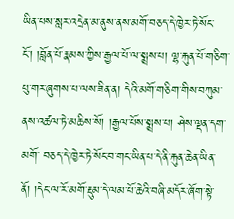ཡིན་པས་སླར་འདྲེན་མ་ནུས་ནས་མགོ་བཅད་དེ་ཁྱེར་ཏེ་སོང་ངོ་། །བློན་པོ་རྣམས་ཀྱིས་རྒྱལ་པོ་ལ་སྨྲས་པ། ལྷ་རྐུན་པོ་གཅིག་པུ་གར་ཞུགས་པ་ལས་ཟིན་ན། དེའི་མགོ་གཅིག་གིས་བཀུམ་ནས་འཚལ་ཏེ་མཆིས་སོ། །རྒྱལ་པོས་སྨྲས་པ། ཤེས་ལྡན་དག་མགོ་ བཅད་དེ་ཁྱེར་ཏེ་སོང་བ་གང་ཡིན་པ་དེ་ནི་རྐུན་ཆེན་ཡིན་ནོ། །དེང་ལ་རོ་མགོ་རྡུམ་དེ་ལམ་པོ་ཆེའི་བཞི་མདོར་ཞོག་སྟེ་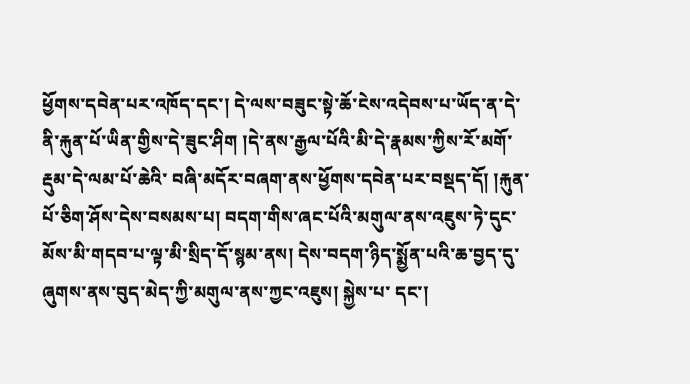ཕྱོགས་དབེན་པར་འཁོད་དང་། དེ་ལས་བཟུང་སྟེ་ཆོ་ངེས་འདེབས་པ་ཡོད་ན་དེ་ནི་རྐུན་པོ་ཡིན་གྱིས་དེ་ཟུང་ཤིག །དེ་ནས་རྒྱལ་པོའི་མི་དེ་རྣམས་ཀྱིས་རོ་མགོ་རྡུམ་དེ་ལམ་པོ་ཆེའི་ བཞི་མདོར་བཞག་ནས་ཕྱོགས་དབེན་པར་བསྡད་དོ། །རྐུན་པོ་ཅིག་ཤོས་དེས་བསམས་པ། བདག་གིས་ཞང་པོའི་མགུལ་ནས་འཇུས་ཏེ་དུང་མོས་མི་གདབ་པ་ལྟ་མི་སྲིད་དོ་སྙམ་ནས། དེས་བདག་ཉིད་སྨྱོན་པའི་ཆ་བྱད་དུ་ཞུགས་ནས་བུད་མེད་ཀྱི་མགུལ་ནས་ཀྱང་འཇུས། སྐྱེས་པ་ དང་།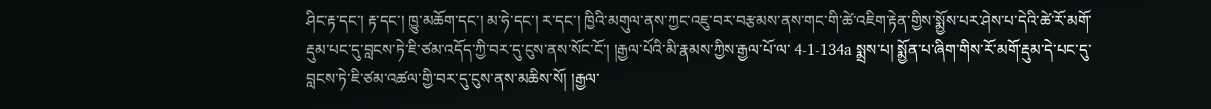ཤིང་རྟ་དང་། རྟ་དང་། ཁྱུ་མཆོག་དང་། མ་ཧེ་དང་། ར་དང་། ཁྱིའི་མགུལ་ནས་ཀྱང་འཇུ་བར་བརྩམས་ནས་གང་གི་ཚེ་འཇིག་རྟེན་གྱིས་སྨྱོས་པར་ཤེས་པ་དེའི་ཚེ་རོ་མགོ་རྡུམ་པང་དུ་བླངས་ཏེ་ཇི་ཙམ་འདོད་ཀྱི་བར་དུ་ངུས་ནས་སོང་ངོ་། །རྒྱལ་པོའི་མི་རྣམས་ཀྱིས་རྒྱལ་པོ་ལ་ 4-1-134a སྨྲས་པ། སྨྱོན་པ་ཞིག་གིས་རོ་མགོ་རྡུམ་དེ་པང་དུ་བླངས་ཏེ་ཇི་ཙམ་འཚལ་གྱི་བར་དུ་ངུས་ནས་མཆིས་སོ། །རྒྱལ་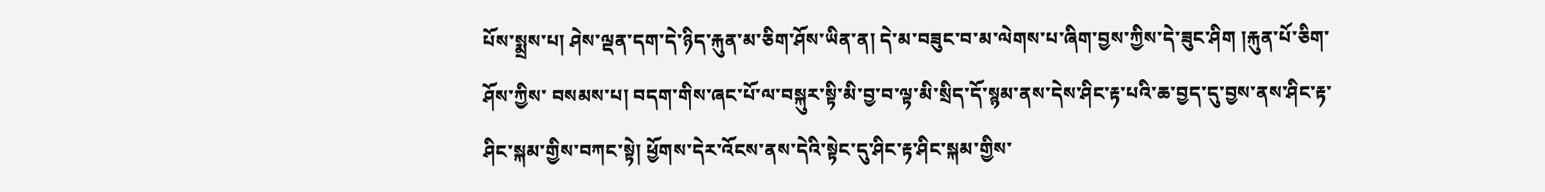པོས་སྨྲས་པ། ཤེས་ལྡན་དག་དེ་ཉིད་རྐུན་མ་ཅིག་ཤོས་ཡིན་ན། དེ་མ་བཟུང་བ་མ་ལེགས་པ་ཞིག་བྱས་ཀྱིས་དེ་ཟུང་ཤིག །རྐུན་པོ་ཅིག་ཤོས་ཀྱིས་ བསམས་པ། བདག་གིས་ཞང་པོ་ལ་བསྐུར་སྟི་མི་བྱ་བ་ལྟ་མི་སྲིད་དོ་སྙམ་ནས་དེས་ཤིང་རྟ་པའི་ཆ་བྱད་དུ་བྱས་ནས་ཤིང་རྟ་ཤིང་སྐམ་གྱིས་བཀང་སྟེ། ཕྱོགས་དེར་འོངས་ནས་དེའི་སྟེང་དུ་ཤིང་རྟ་ཤིང་སྐམ་གྱིས་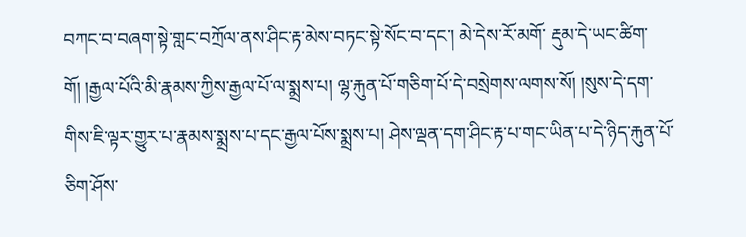བཀང་བ་བཞག་སྟེ་གླང་བཀྲོལ་ནས་ཤིང་རྟ་མེས་བཏང་སྟེ་སོང་བ་དང་། མེ་དེས་རོ་མགོ་ རྡུམ་དེ་ཡང་ཚིག་གོ། །རྒྱལ་པོའི་མི་རྣམས་ཀྱིས་རྒྱལ་པོ་ལ་སྨྲས་པ། ལྷ་རྐུན་པོ་གཅིག་པོ་དེ་བསྲེགས་ལགས་སོ། །སུས་དེ་དག་གིས་ཇི་ལྟར་གྱུར་པ་རྣམས་སྨྲས་པ་དང་རྒྱལ་པོས་སྨྲས་པ། ཤེས་ལྡན་དག་ཤིང་རྟ་པ་གང་ཡིན་པ་དེ་ཉིད་རྐུན་པོ་ཅིག་ཤོས་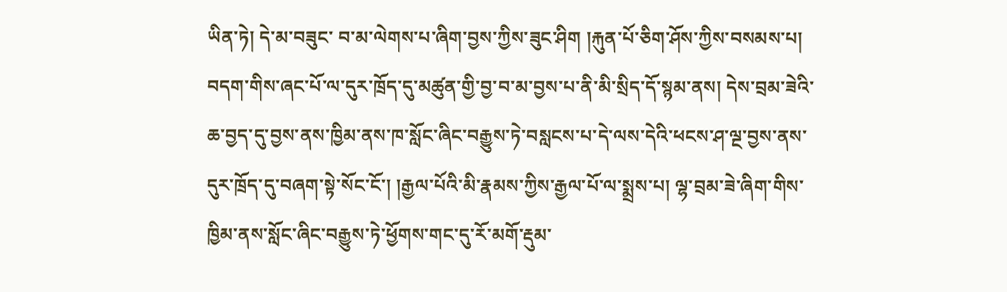ཡིན་ཏེ། དེ་མ་བཟུང་ བ་མ་ལེགས་པ་ཞིག་བྱས་ཀྱིས་ཟུང་ཤིག །རྐུན་པོ་ཅིག་ཤོས་ཀྱིས་བསམས་པ། བདག་གིས་ཞང་པོ་ལ་དུར་ཁྲོད་དུ་མཚུན་གྱི་བྱ་བ་མ་བྱས་པ་ནི་མི་སྲིད་དོ་སྙམ་ནས། དེས་བྲམ་ཟེའི་ཆ་བྱད་དུ་བྱས་ནས་ཁྱིམ་ནས་ཁ་སློང་ཞིང་བརྒྱུས་ཏེ་བསླངས་པ་དེ་ལས་དེའི་ཕངས་ཤ་ལྔ་བྱས་ནས་ དུར་ཁྲོད་དུ་བཞག་སྟེ་སོང་ངོ་། །རྒྱལ་པོའི་མི་རྣམས་ཀྱིས་རྒྱལ་པོ་ལ་སྨྲས་པ། ལྷ་བྲམ་ཟེ་ཞིག་གིས་ཁྱིམ་ནས་སློང་ཞིང་བརྒྱུས་ཏེ་ཕྱོགས་གང་དུ་རོ་མགོ་རྡུམ་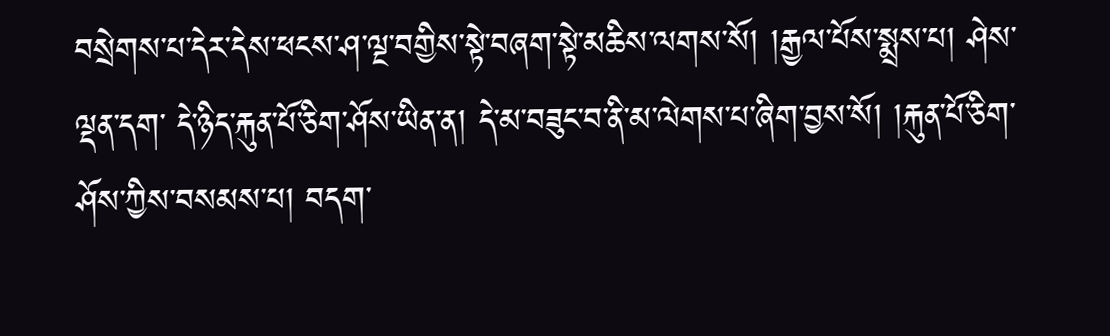བསྲེགས་པ་དེར་དེས་ཕངས་ཤ་ལྔ་བགྱིས་སྟེ་བཞག་སྟེ་མཆིས་ལགས་སོ། །རྒྱལ་པོས་སྨྲས་པ། ཤེས་ལྡན་དག་ དེ་ཉིད་རྐུན་པོ་ཅིག་ཤོས་ཡིན་ན། དེ་མ་བཟུང་བ་ནི་མ་ལེགས་པ་ཞིག་བྱས་སོ། །རྐུན་པོ་ཅིག་ཤོས་ཀྱིས་བསམས་པ། བདག་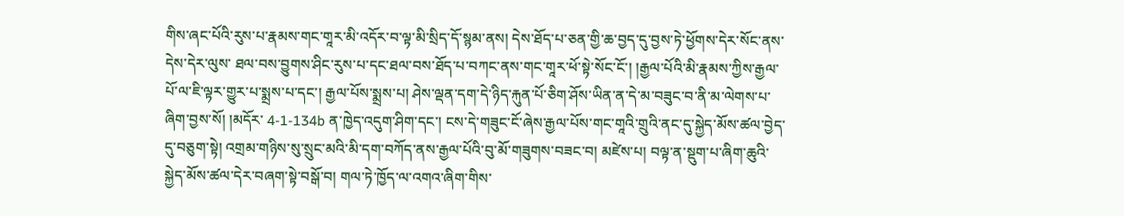གིས་ཞང་པོའི་རུས་པ་རྣམས་གང་གཱར་མི་འདོར་བ་ལྟ་མི་སྲིད་དོ་སྙམ་ནས། དེས་ཐོད་པ་ཅན་གྱི་ཆ་བྱད་དུ་བྱས་ཏེ་ཕྱོགས་དེར་སོང་ནས་དེས་དེར་ལུས་ ཐལ་བས་བྱུགས་ཤིང་རུས་པ་དང་ཐལ་བས་ཐོད་པ་བཀང་ནས་གང་གཱར་ཕོ་སྟེ་སོང་ངོ་། །རྒྱལ་པོའི་མི་རྣམས་ཀྱིས་རྒྱལ་པོ་ལ་ཇི་ལྟར་གྱུར་པ་སྨྲས་པ་དང་། རྒྱལ་པོས་སྨྲས་པ། ཤེས་ལྡན་དག་དེ་ཉིད་རྐུན་པོ་ཅིག་ཤོས་ཡིན་ན་དེ་མ་བཟུང་བ་ནི་མ་ལེགས་པ་ཞིག་བྱས་སོ། །མདོར་ 4-1-134b ན་ཁྱེད་འདུག་ཤིག་དང་། ངས་དེ་གཟུང་ངོ་ཞེས་རྒྱལ་པོས་གང་གཱའི་གྲུའི་ནང་དུ་སྐྱེད་མོས་ཚལ་བྱེད་དུ་བཅུག་སྟེ། འགྲམ་གཉིས་སུ་སྲུང་མའི་མི་དག་བཀོད་ནས་རྒྱལ་པོའི་བུ་མོ་གཟུགས་བཟང་བ། མཛེས་པ། བལྟ་ན་སྡུག་པ་ཞིག་ཆུའི་སྐྱེད་མོས་ཚལ་དེར་བཞག་སྟེ་བསྒོ་བ། གལ་ཏེ་ཁྱོད་ལ་འགའ་ཞིག་གིས་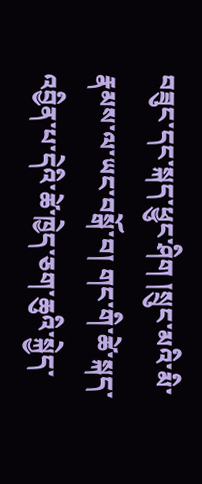བཟུང་དང་སྐད་ཕྱུང་ཤིག །སྲུང་མའི་མི་རྣམས་ལ་ཡང་བསྒོ་བ། གང་གི་ཚེ་སྐད་འབྱིན་པ་དེའི་ཚེ་ཁྱེད་ཅག་ཆུའི་སྐྱེད་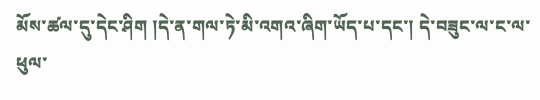མོས་ཚལ་དུ་དེང་ཤིག །དེ་ན་གལ་ཏེ་མི་འགའ་ཞིག་ཡོད་པ་དང་། དེ་བཟུང་ལ་ང་ལ་ཕུལ་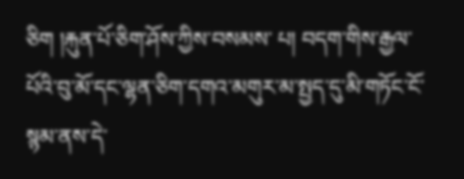ཅིག །རྐུན་པོ་ཅིག་ཤོས་ཀྱིས་བསམས་ པ། བདག་གིས་རྒྱལ་པོའི་བུ་མོ་དང་ལྷན་ཅིག་དགའ་མགུར་མ་སྤྱད་དུ་མི་གཏོང་ངོ་སྙམ་ནས་དེ་